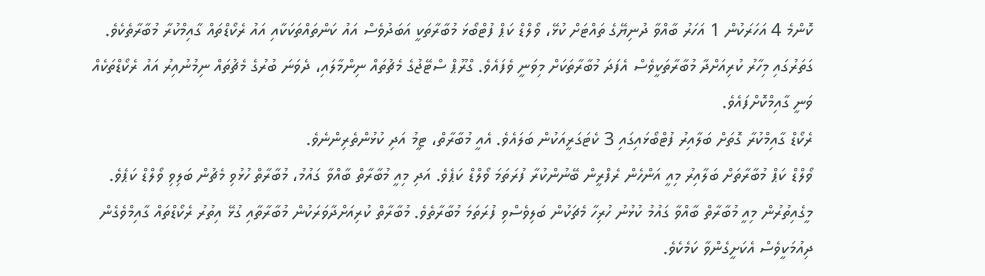ކޮންމެ 4 އަހަރަކުން 1 އަހަރު ބާއްވާ ދުނިޔޭގެ ތައްޓަށް ކުޅޭ، ވޯލްޑް ކަޕް ފުޓްބޯޅަ މުބާރާތަކީ އަބަދުވެސް އައު ކަންތައްތަކަކާއި އައު ރެކޯޑްތައް ގާއިމްކުރާ މުބާރާތެކެވެ. ގަތަރުގައި މިހާރު ކުރިއަށްދާ މުބާރާތަކީވެސް އެފަދަ މުބާރާތަކަށް މިވަނީ ވެފައެވެ. ގްރޫޕް ސްޓޭޖުގެ މެޗުތައް ނިންމާލައި، ދެވަނަ ބުރުގެ މެޗުތައް ނިމުނުއިރު އައު ރެކޯޑްތަކެއް ވަނީ ގާއިމްކޮށްފައެވެ.
ރެކޯޑް ގާއިމްކުރާ ގޮތަށް ބަލާއިރު ފުޓްބޯޅައިގައި 3 ކެޓަގަރީއަކުން ބަލައެވެ. އެއީ މުބާރާތް، ޓީމު އަދި ކުޅުންތެރިންނެވެ.
ވޯލްޑް ކަޕް މުބާރާތަށް ބަލާއިރު މިއީ އަންހެން ރެފްރީން ބޭނުންކުރާ ފުރަތަމަ ވޯލްޑް ކަޕެވެ. އަދި މިއީ މުބާރާތް ބާއްވާ ގައުމު، މުބާރާތް ހުޅުވި މެޗުން ބަލިވި ވޯލްޑް ކަޕެވެ. މީގެއިތުރުން މިއީ މުބާރާތް ބާއްވާ ގައުމު ކުޅުނު ހުރިހާ މެޗަކުން ބަލިވެސްވި ފުރަތަމަ މުބާރާތެވެ. މުބާރާތް ކުރިއަށްދާވަރަކުން މުބާރާތާއި ގުޅޭ އިތުރު ރެކޯޑްތައް ގާއިމްވެގެން ދިއުމަކީވެސް އެކަށީގެންވާ ކަމެކެވެ.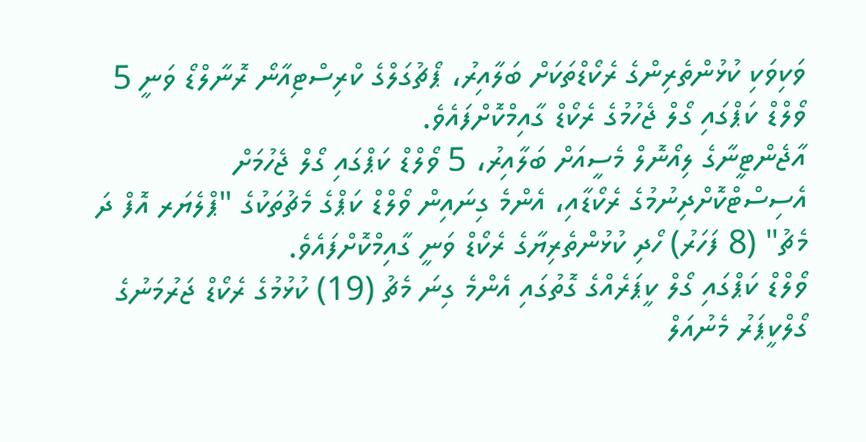ވަކިވަކި ކުޅުންތެރިންގެ ރެކޯޑްތަކަށް ބަލާއިރު، ޕޯޗުގަލްގެ ކްރިސްޓިއާނޯ ރޮނާލްޑޯ ވަނީ 5 ވޯލްޑް ކަޕްގައި ގޯލް ޖެހުމުގެ ރެކޯޑް ގާއިމްކޮށްފައެވެ.
އާޖެންޓީނާގެ ލިއޯނޮލް މެސީއަށް ބަލާއިރު، 5 ވޯލްޑް ކަޕްގައި ގޯލް ޖެހުމަށް އެސިސްޓްކޮށްދިނުމުގެ ރެކޯޑާއި، އެންމެ ގިނައިން ވޯލްޑް ކަޕްގެ މެޗުތަކުގެ "ޕްލެޔަރ އޮފް ދަ މެޗު" (8 ފަހަރު) ހޯދި ކުޅުންތެރިޔާގެ ރެކޯޑް ވަނީ ގާއިމްކޮށްފައެވެ.
ވޯލްޑް ކަޕްގައި ގޯލް ކީޕަރެއްގެ ގޮތުގައި އެންމެ ގިނަ މެޗު (19) ކުޅުމުގެ ރެކޯޑް ޖަރުމަނުގެ ގޯލްކީޕަރު މެނުއަލް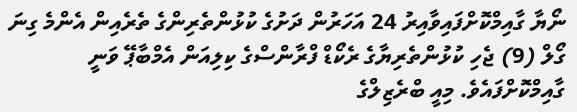ނޯޔާ ގާއިމްކޮށްފައިވާއިރު 24 އަހަރުން ދަށުގެ ކުޅުންތެރިންގެ ތެރެއިން އެންމެ ގިނަ ގޯލް (9) ޖެހި ކުޅުންތެރިޔާގެ ރެކޯޑް ފްރާންސްގެ ކިލިއަން އެމްބާޕޭ ވަނީ ގާއިމްކޮށްފައެވެ. މިއީ ބްރެޒިލްގެ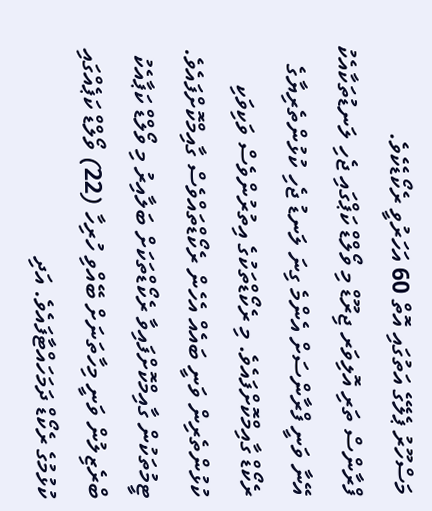މަސްހޫރު ޕެލޭގެ އަތުގައި އޮތް 60 އަހަރުވީ ރެކޯޑެކެވެ.
ފްރާންސް ތަރި އޮލިވަރ ޖިރޫޑް މި ވޯލްޑް ކަޕްގައި ޖެހި ލަނޑުތަކާއެކު އޭނާ ވަނީ ފްރާންސަށް އެންމެ ގިނަ ލަނޑު ޖެހި ކުޅުންތެރިޔާގެ ރެކޯޑް ގާއިމްކޮށްފައެވެ. މި ރެކޯޑްތަކުގެ އިތުރުންވެސް ވަކިވަކި ކުޅުންތެރިން ވަނީ ބައެއް އެހެން ރެކޯޑްތައްވެސް ގާއިމްކޮށްފައެވެ.
ޓީމުތަކުން ގާއިމްކޮށްފައިވާ ރެކޯޑްތަކަށް ބަލާއިރު މި ވޯލްޑް ކަޕާއެކު ބްރެޒިލުން ވަނީ މިހާތަނަށް ބޭއްވި ހުރިހާ (22) ވޯލްޑް ކަޕެއްގައި ކުޅުމުގެ ރެކޯޑް ދަމަހައްޓާފައެވެ. އަދި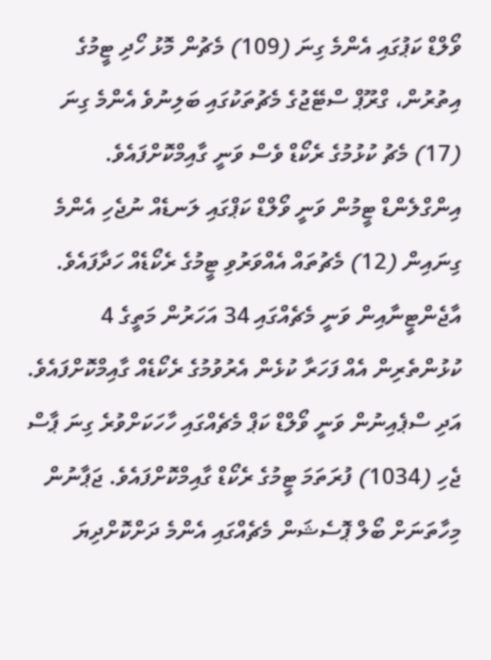ވޯލްޑް ކަޕުގައި އެންމެ ގިނަ (109) މެޗުން މޮޅު ހޯދި ޓީމުގެ އިތުރުން، ގްރޫޕް ސްޓޭޖުގެ މެޗުތަކުގައި ބަލިނުވެ އެންމެ ގިނަ (17) މެޗު ކުޅުމުގެ ރެކޯޑް ވެސް ވަނީ ގާއިމްކޮށްފައެވެ.
އިންގްލެންޑް ޓީމުން ވަނީ ވޯލްޑް ކަޕްގައި ލަނޑެއް ނުޖެހި އެންމެ ގިނައިން (12) މެޗުތައް އެއްވަރުވި ޓީމުގެ ރެކޯޑެއް ހަދާފައެވެ. އާޖެންޓީނާއިން ވަނީ މެޗެއްގައި 34 އަހަރުން މަތީގެ 4 ކުޅުންތެރިން އެއް ފަހަރާ ކުޅެން އެރުވުމުގެ ރެކޯޑެއް ގާއިމްކޮށްފައެވެ. އަދި ސްޕެއިނުން ވަނީ ވޯލްޑް ކަޕް މެޗެއްގައި ހާހަކަށްވުރެ ގިނަ ޕާސް ޖެހި (1034) ފުރަތަމަ ޓީމުގެ ރެކޯޑް ގާއިމްކޮށްފައެވެ. ޖަޕާނުން މިހާތަނަށް ބޯލް ޕޮސެޝަން މެޗެއްގައި އެންމެ ދަށްކޮށްދިޔަ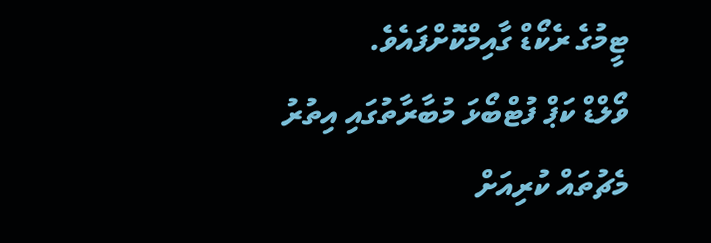ޓީމުގެ ރެކޯޑް ގާއިމްކޮށްފައެވެ.
ވޯލްޑް ކަޕް ފުޓްބޯޅަ މުބާރާތުގައި އިތުރު މެޗުތައް ކުރިއަށް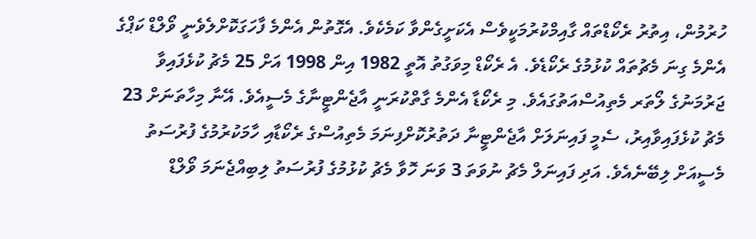ހުރުމުން، އިތުރު ރެކޯޑްތައް ގާއިމްކުރުމަކީވެސް އެކަށީގެންވާ ކަމެކެވެ. އެގޮތުން އެންމެ ފާހަގަކޮށްލެވެނީ ވޯލްޑް ކަޕްގެ އެންމެ ގިނަ މެޗުތައް ކުޅުމުގެ ރެކޯޑެވެ. އެ ރެކޯޑް މިވަގުތު އޮތީ 1982 އިން 1998 އަށް 25 މެޗު ކުޅެފައިވާ ޖަރުމަނުގެ ލޯތަރ މެތިއުސްއަތުގައެވެ. މި ރެކޯޑާ އެންމެ ގާތްކުރަނީ އާޖެންޓީނާގެ މެސީއެވެ. އޭނާ މިހާތަނަށް 23 މެޗު ކުޅެފައިވާއިރު، ސެމީ ފައިނަލަށް އާޖެންޓީނާ ދަތުރުކޮށްފިނަމަ މެތިއުސްގެ ރެކޯޑާއި ހާމަކުރުމުގެ ފުރުސަތު މެސީއަށް ލިބޭނެއެވެ. އަދި ފައިނަލް މެޗު ނުވަތަ 3 ވަނަ ހޮވާ މެޗު ކުޅުމުގެ ފުރުސަތު ލިބިއްޖެނަމަ ވޯލްޑް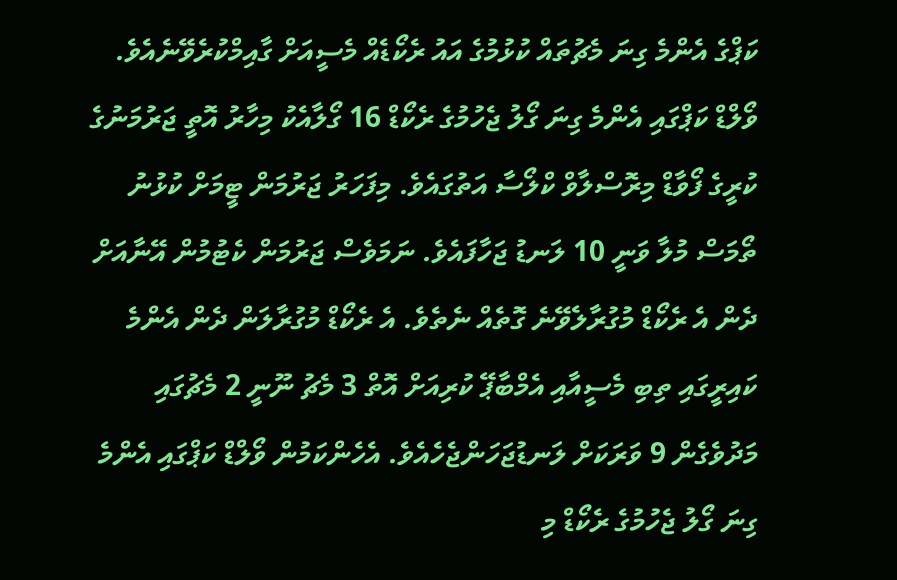ކަޕްގެ އެންމެ ގިނަ މެޗުތައް ކުޅުމުގެ އައު ރެކޯޑެއް މެސީއަށް ގާއިމްކުރެވޭނެއެވެ.
ވޯލްޑް ކަޕްގައި އެންމެ ގިނަ ގޯލު ޖެހުމުގެ ރެކޯޑް 16 ގޯލާއެކު މިހާރު އޮތީ ޖަރުމަނުގެ ކުރީގެ ފޯވާޑް މިރޮސްލާވް ކްލޯސާ އަތުގައެވެ. މިފަހަރު ޖަރުމަން ޓީމަށް ކުޅުނު ތޯމަސް މުލާ ވަނީ 10 ލަނޑު ޖަހާފައެވެ. ނަމަވެސް ޖަރުމަން ކެޓުމުން އޭނާއަށް ދެން އެ ރެކޯޑް މުގުރާލެވޭނެ ގޮތެއް ނެތެވެ. އެ ރެކޯޑް މުގުރާލަން ދެން އެންމެ ކައިރީގައި ތިބި މެސީއާއި އެމްބާޕޭ ކުރިއަށް އޮތް 3 މެޗު ނޫނީ 2 މެޗުގައި މަދުވެގެން 9 ވަރަކަށް ލަނޑުޖަހަންޖެހެއެވެ. އެހެންކަމުން ވޯލްޑް ކަޕްގައި އެންމެ ގިނަ ގޯލު ޖެހުމުގެ ރެކޯޑް މި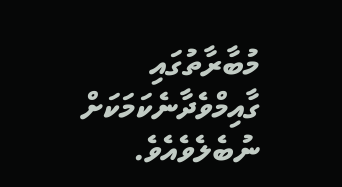މުބާރާތުގައި ގާއިމްވެދާނެކަމަކަށް ނުބެލެވެއެވެ.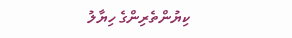ކިޔުންތެރިންގެ ހިޔާލު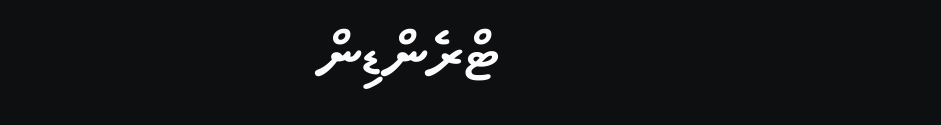ޓްރެންޑިން